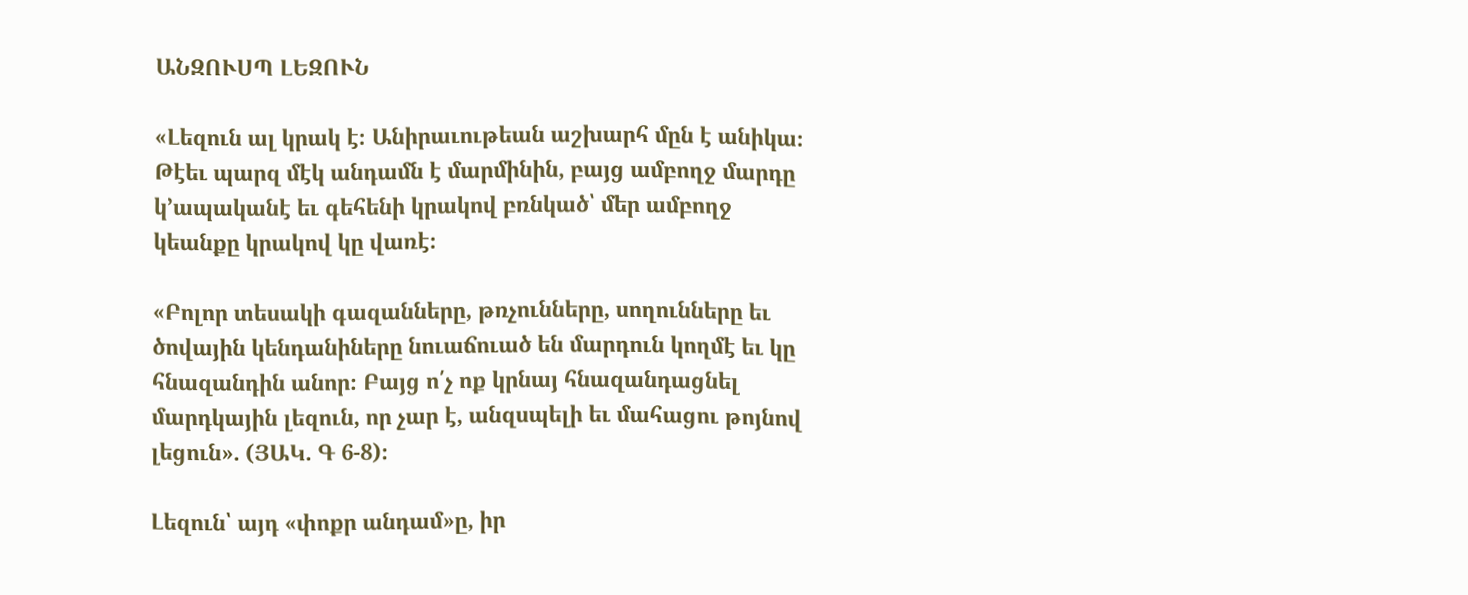ԱՆԶՈՒՍՊ ԼԵԶՈՒՆ

«Լեզուն ալ կրակ է։ Անիրաւութեան աշխարհ մըն է անիկա։ Թէեւ պարզ մէկ անդամն է մարմինին, բայց ամբողջ մարդը կ՚ապականէ եւ գեհենի կրակով բռնկած՝ մեր ամբողջ կեանքը կրակով կը վառէ։

«Բոլոր տեսակի գազանները, թռչունները, սողունները եւ ծովային կենդանիները նուաճուած են մարդուն կողմէ եւ կը հնազանդին անոր։ Բայց ո՛չ ոք կրնայ հնազանդացնել մարդկային լեզուն, որ չար է, անզսպելի եւ մահացու թոյնով լեցուն». (ՅԱԿ. Գ 6-8)։

Լեզուն՝ այդ «փոքր անդամ»ը, իր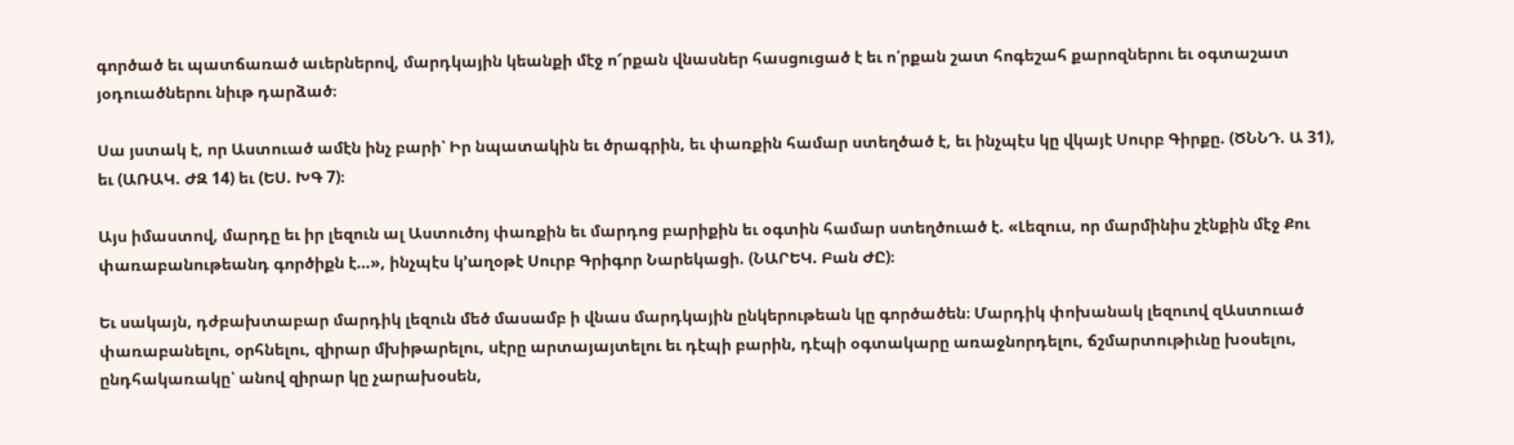գործած եւ պատճառած աւերներով, մարդկային կեանքի մէջ ո՜րքան վնասներ հասցուցած է եւ ո՛րքան շատ հոգեշահ քարոզներու եւ օգտաշատ յօդուածներու նիւթ դարձած։

Սա յստակ է, որ Աստուած ամէն ինչ բարի՝ Իր նպատակին եւ ծրագրին, եւ փառքին համար ստեղծած է, եւ ինչպէս կը վկայէ Սուրբ Գիրքը. (ԾՆՆԴ. Ա 31), եւ (ԱՌԱԿ. ԺԶ 14) եւ (ԵՍ. ԽԳ 7)։

Այս իմաստով, մարդը եւ իր լեզուն ալ Աստուծոյ փառքին եւ մարդոց բարիքին եւ օգտին համար ստեղծուած է. «Լեզուս, որ մարմինիս շէնքին մէջ Քու փառաբանութեանդ գործիքն է…», ինչպէս կ՚աղօթէ Սուրբ Գրիգոր Նարեկացի. (ՆԱՐԵԿ. Բան ԺԸ)։

Եւ սակայն, դժբախտաբար մարդիկ լեզուն մեծ մասամբ ի վնաս մարդկային ընկերութեան կը գործածեն։ Մարդիկ փոխանակ լեզուով զԱստուած փառաբանելու, օրհնելու, զիրար մխիթարելու, սէրը արտայայտելու եւ դէպի բարին, դէպի օգտակարը առաջնորդելու, ճշմարտութիւնը խօսելու, ընդհակառակը՝ անով զիրար կը չարախօսեն,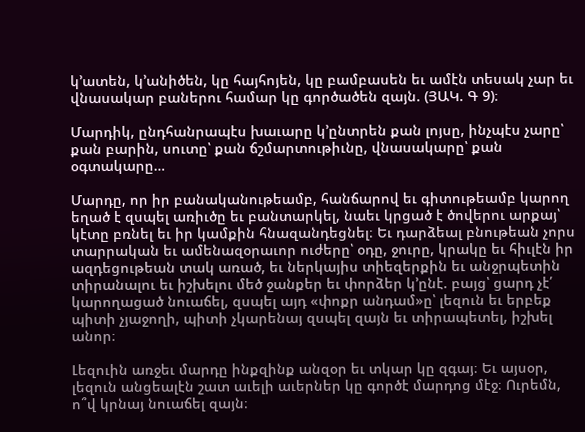կ՚ատեն, կ՚անիծեն, կը հայհոյեն, կը բամբասեն եւ ամէն տեսակ չար եւ վնասակար բաներու համար կը գործածեն զայն. (ՅԱԿ. Գ 9)։

Մարդիկ, ընդհանրապէս խաւարը կ՚ընտրեն քան լոյսը, ինչպէս չարը՝ քան բարին, սուտը՝ քան ճշմարտութիւնը, վնասակարը՝ քան օգտակարը…

Մարդը, որ իր բանականութեամբ, հանճարով եւ գիտութեամբ կարող եղած է զսպել առիւծը եւ բանտարկել, նաեւ կրցած է ծովերու արքայ՝ կէտը բռնել եւ իր կամքին հնազանդեցնել։ Եւ դարձեալ բնութեան չորս տարրական եւ ամենազօրաւոր ուժերը՝ օդը, ջուրը, կրակը եւ հիւլէն իր ազդեցութեան տակ առած, եւ ներկայիս տիեզերքին եւ անջրպետին տիրանալու եւ իշխելու մեծ ջանքեր եւ փորձեր կ՚ընէ. բայց՝ ցարդ չէ՛ կարողացած նուաճել, զսպել այդ «փոքր անդամ»ը՝ լեզուն եւ երբեք պիտի չյաջողի, պիտի չկարենայ զսպել զայն եւ տիրապետել, իշխել անոր։

Լեզուին առջեւ մարդը ինքզինք անզօր եւ տկար կը զգայ։ Եւ այսօր, լեզուն անցեալէն շատ աւելի աւերներ կը գործէ մարդոց մէջ։ Ուրեմն, ո՞վ կրնայ նուաճել զայն։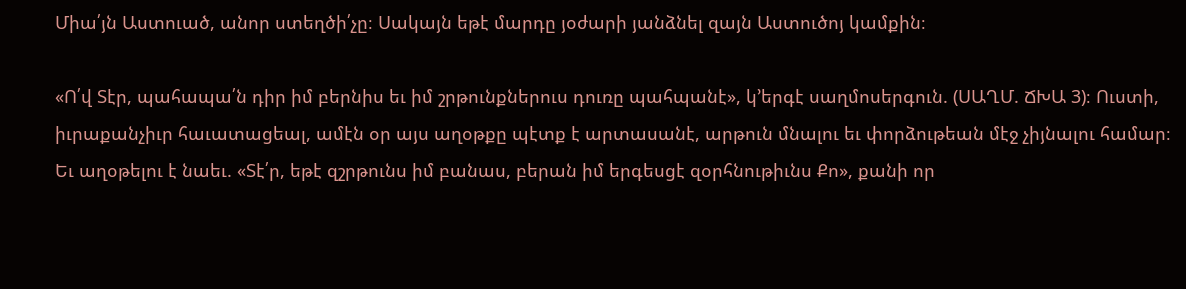Միա՛յն Աստուած, անոր ստեղծի՛չը։ Սակայն եթէ մարդը յօժարի յանձնել զայն Աստուծոյ կամքին։

«Ո՛վ Տէր, պահապա՛ն դիր իմ բերնիս եւ իմ շրթունքներուս դուռը պահպանէ», կ՚երգէ սաղմոսերգուն. (ՍԱՂՄ. ՃԽԱ 3)։ Ուստի, իւրաքանչիւր հաւատացեալ, ամէն օր այս աղօթքը պէտք է արտասանէ, արթուն մնալու եւ փորձութեան մէջ չիյնալու համար։ Եւ աղօթելու է նաեւ. «Տէ՛ր, եթէ զշրթունս իմ բանաս, բերան իմ երգեսցէ զօրհնութիւնս Քո», քանի որ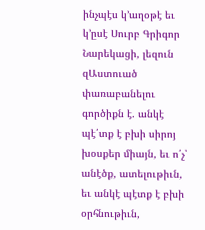ինչպէս կ՚աղօթէ եւ կ՚ըսէ Սուրբ Գրիգոր Նարեկացի, լեզուն զԱստուած փառաբանելու գործիքն է. անկէ պէ՛տք է բխի սիրոյ խօսքեր միայն, եւ ո՛չ՝ անէծք, ատելութիւն, եւ անկէ պէտք է բխի օրհնութիւն,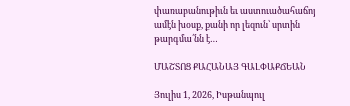փառաբանութիւն եւ աստուածահաճոյ ամէն խօսք, քանի որ լեզուն՝ սրտին թարգմա՛նն է…

ՄԱՇՏՈՑ ՔԱՀԱՆԱՅ ԳԱԼՓԱՔՃԵԱՆ

Յուլիս 1, 2026, Իսթանպուլ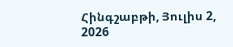Հինգշաբթի, Յուլիս 2, 2026